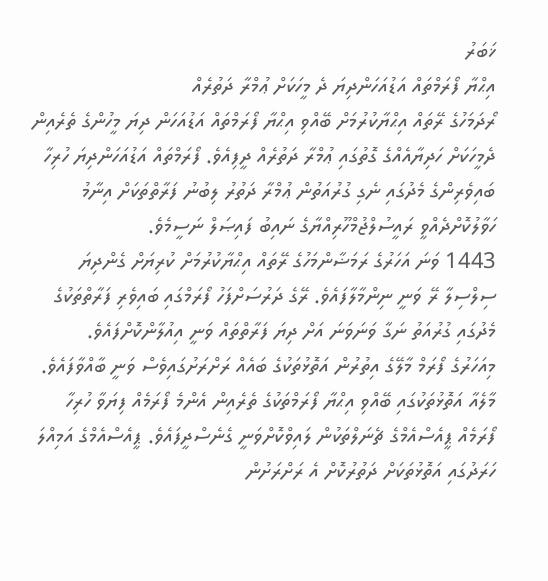ޚަބަރު
އިޙްޔާ ފޯރަމްތައް އަޑުއަހަންދިޔަ ދެ މީހަކަށް ޢުމްރާ ދަތުރެއް
ރޯދަމަހުގެ ރޭތައް އިޙްޔާކުރުމަށް ބޭއްވި އިޙްޔާ ފޯރަމްތައް އަޑުއަހަން ދިޔަ މީހުންގެ ތެރެއިން ދެމީހަކަށް ހަދިޔާއެއްގެ ގޮތުގައި ޢުމްރާ ދަތުރެއް ދީފިއެވެ. ފޯރަމްތައް އަޑުއަހަންދިޔަ ހުރިހާ ބައިވެރިންގެ މެދުގައި ނެގި ގުރުއަތުން ޢުމްރާ ދަތުރު ލިބުނު ފަރާތްތަކަށް އިނާމު ހަވާލުކޮށްދެއްވީ ރައީސުލްޖުމްހޫރިއްޔާގެ ނައިބު ފައިޞަލް ނަސީމެވެ.
1443 ވަނަ އަހަރުގެ ރަމަޟާންމަހުގެ ރޭތައް އިޙްޔާކުރުމަށް ކުރިޔަށް ގެންދިޔަ ސިލްސިލާ ރޭ ވަނީ ނިންމާލާފައެވެ. ރޭގެ ދަރުސަށްފަހު ފޯރަމްގައި ބައިވެރި ފަރާތްތަކުގެ މެދުގައި ގުރުއަތު ނަގާ ވަނަވަނަ އަށް ދިޔަ ފަރާތްތައް ވަނީ އިއުލާންކޮށްފައެވެ.
މިއަހަރުގެ ފޯރަމް މާލޭގެ އިތުރުން އަތޮޅުތަކުގެ ބައެއް ރަށްރަށުގައިވެސް ވަނީ ބާއްވާފައެވެ. މާލެއާ އަތޮޅުތަކުގައި ބޭއްވި އިޙްޔާ ފޯރަމްތަކުގެ ތެރެއިން އެންމެ ފޯރަމެއް ފިޔަވާ ހުރިހާ ފޯރަމެއް ޕީއެސްއެމްގެ ޗެނަލްތަކުން ލައިވްކޮށްވަނީ ގެނެސްދީފައެވެ. ޕީއެސްއެމްގެ އަމިއްލަ ހަރަދުގައި އަތޮޅުތަކަށް ދަތުރުކޮށް އެ ރަށްރަށުން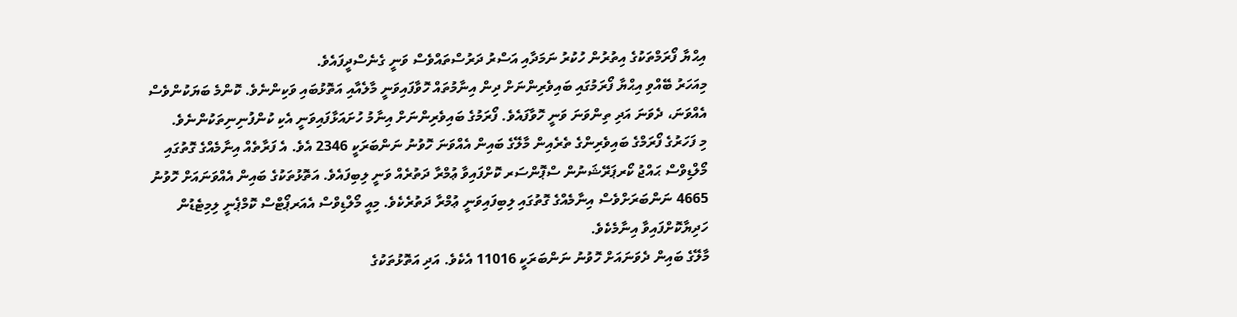އިޙްޔާ ފޯރަމްތަކުގެ އިތުރުން ހުކުރު ނަމަދާއި އަސްރު ދަރުސްތައްވެސް ވަނީ ގެނެސްދީފައެވެ.
މިއަހަރު ބޭއްވި އިޙްޔާ ފޯރަމުގައި ބައިވެރިންނަށް ދިން އިނާމުތައް ހޮވާފައިވަނީ މާލެއާއި އަތޮޅުބައި ވަކިންނެވެ. ކޮންމެ ބަޔަކުންވެސް އެއްވަނަ، ދެވަނަ އަދި ތިންވަނަ ވަނީ ހޮވާފައެވެ. ފޯރަމުގެ ބައިވެރިންނަށް އިނާމު ހުށައަޅާފައިވަނީ އެކި ކުންފުނިނިތަކުންނެވެ.
މި ފަހަރުގެ ފޯރަމްގެ ބައިވެރިންގެ ތެރެއިން މާލޭގެ ބައިން އެއްވަނަ ހޮވުނު ނަންބަރަކީ 2346 އެވެ. އެ ފަރާތެއް އިނާމެއްގެ ގޮތުގައި މޯލްޑިވްސް ޙައްޖު ކޯރޕަރޭޝަނުން ސްޕޮންސަރ ކޮށްފައިވާ ޢުމްރާ ދަތުރެއް ވަނީ ލިބިފައެވެ. އަތޮޅުތަކުގެ ބައިން އެއްވަނައަށް ހޮވުނު 4665 ނަންބަރަށްވެސް އިނާމެއްގެ ގޮތުގައި ލިބިފައިވަނީ ޢުމްރާ ދަތުރެކެވެ. މިއީ މޯލްޑިވްސް އެއަރޕޯޓްސް ކޮމްޕެނީ ލިމިޓެޑުން ހަދިޔާކޮށްފައިވާ އިނާމެކެވެ.
މާލޭގެ ބައިން ދެވަނައަށް ހޮވުނު ނަންބަރަކީ 11016 އެކެވެ. އަދި އަތޮޅުތަކުގެ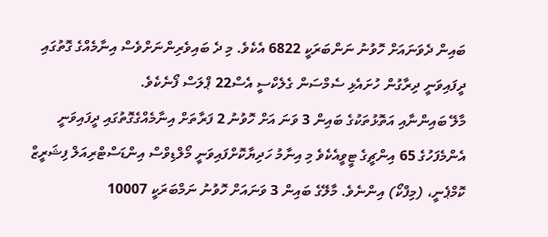ބައިން ދެވަނައަށް ހޮވުނު ނަންބަރަކީ 6822 އެކެވެ. މި ދެ ބައިވެރިންނަށްވެސް އިނާމެއްގެ ގޮތުގައި ދީފައިވަނީ ދިރާގުން ހުށައެޅި ސެމްސަން ގެލެކްސީ އެސް22 ޕްލަސް ފޯނެކެވެ.
މާލޭ ބައިންނާއި އަތޮޅުތަކުގެ ބައިން 3 ވަނަ އަށް ހޮވުނު 2 ފަރާތަށް އިނާމެއްގެގޮތުގައި ދީފައިވަނީ އެންމެފަހުގެ 65 އިންޗީގެ ޓީވީއެކެވެ މި އިނާމު ހަދިޔާކޮށްފައިވަނީ މޯލްޑިވްސް އިންޑަސްޓްރިއަލް ފިޝަރީޒް ކޮމްޕެނީ، (މިފްކޯ) އިންނެވެ. މާލޭގެ ބައިން 3 ވަނައަށް ހޮވުނު ނަމްބަރަކީ 10007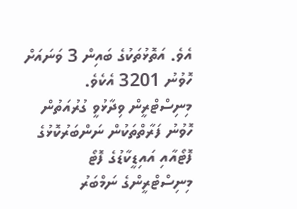އެވެ. އަތޮޅުތަކުގެ ބައިން 3 ވަނައަށް ހޮވުނު 3201 އެކެވެ.
މިނިސްޓްރީން ވިދާޅުވީ ގުރުއަތުން ހޮވުނު ފަރާތްތަކުން ނަންބަރުކޮޅުގެ ފޮޓޯއާއި އައިޑީކާޑުގެ ފޮޓޯ މިނިސްޓްރީންގެ ނަމްބަރު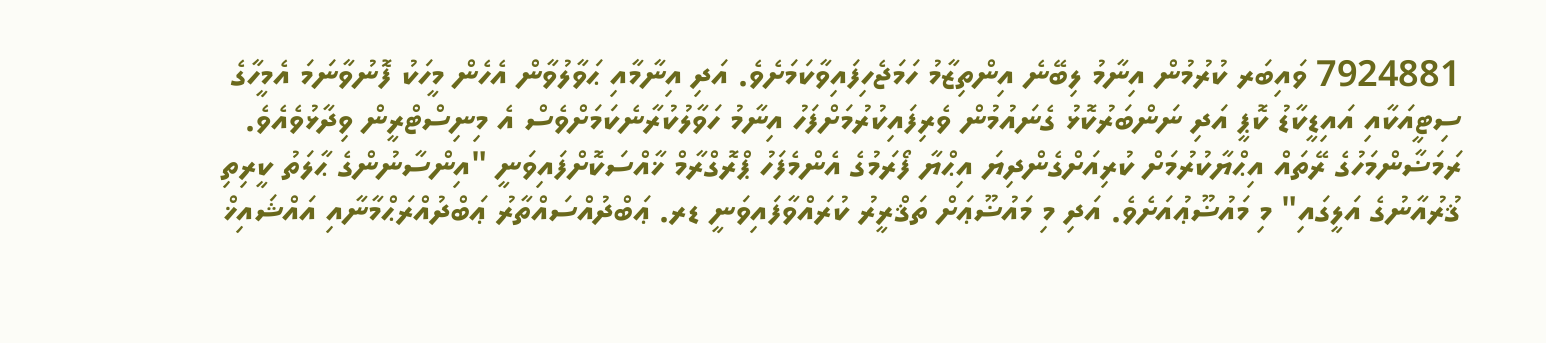7924881 ވައިބަރ ކުރުމުން އިނާމު ލިބޭނެ އިންތިޒާމު ހަމަޖެހިފައިވާކަމަށެވެ. އަދި އިނާމާއި ޙަވާލުވާން އެހެން މީހަކު ފޮނުވާނަމަ އެމީހާގެ ސިޓީއަކާއި އައިޑީކާޑު ކޮޕީ އަދި ނަންބަރުކޮޅު ގެނައުމުން ވެރިފައިކުރުމަށްފަހު އިނާމު ހަވާލުކުރާނެކަމަށްވެސް އެ މިނިސްޓްރީން ވިދާޅުވެއެވެ.
ރަމަޟާންމަހުގެ ރޭތައް އިޙްޔާކުރުމަށް ކުރިއަށްގެންދިޔަ އިޙްޔާ ފޯރަމުގެ އެންމެފަހު ޕްރޮގްރާމް ޚާއްސަކޮށްފައިވަނީ "އިންސާނުންގެ ޙާލަތު ކީރިތި ޤުރުއާނުގެ އަލީގައި" މި މައުޟޫޢުއަށެވެ. އަދި މި މައުޟޫޢަށް ތަޤްރީރު ކުރައްވާފައިވަނީ ޑރ. ޢަބްދުއްސައްތާރު ޢަބްދުއްރަޙްމާނާއި އައްޝައިޚް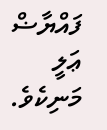ފައްޔާޟް ޢަލީ މަނިކެވެ.